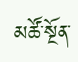མཚོ་སྔོན་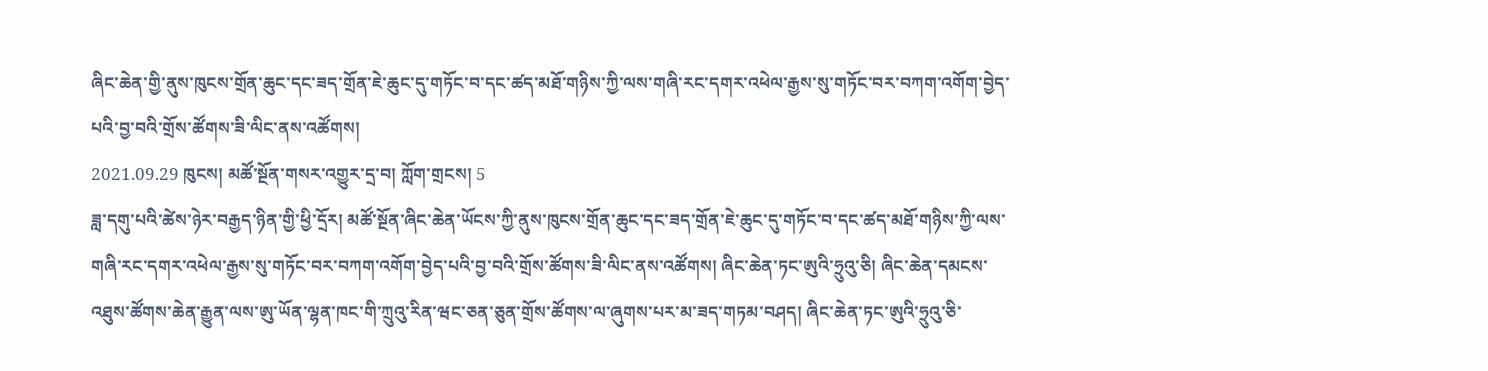ཞིང་ཆེན་གྱི་ནུས་ཁུངས་གྲོན་ཆུང་དང་ཟད་གྲོན་ཇེ་ཆུང་དུ་གཏོང་བ་དང་ཚད་མཐོ་གཉིས་ཀྱི་ལས་གཞི་རང་དགར་འཕེལ་རྒྱས་སུ་གཏོང་བར་བཀག་འགོག་བྱེད་པའི་བྱ་བའི་གྲོས་ཚོགས་ཟི་ལིང་ནས་འཚོགས།
2021.09.29 ཁུངས། མཚོ་སྔོན་གསར་འགྱུར་དྲ་བ། ཀློག་གྲངས། 5
ཟླ་དགུ་པའི་ཚེས་ཉེར་བརྒྱད་ཉིན་གྱི་ཕྱི་དྲོར། མཚོ་སྔོན་ཞིང་ཆེན་ཡོངས་ཀྱི་ནུས་ཁུངས་གྲོན་ཆུང་དང་ཟད་གྲོན་ཇེ་ཆུང་དུ་གཏོང་བ་དང་ཚད་མཐོ་གཉིས་ཀྱི་ལས་གཞི་རང་དགར་འཕེལ་རྒྱས་སུ་གཏོང་བར་བཀག་འགོག་བྱེད་པའི་བྱ་བའི་གྲོས་ཚོགས་ཟི་ལིང་ནས་འཚོགས། ཞིང་ཆེན་ཏང་ཨུའི་ཧྲུའུ་ཅི། ཞིང་ཆེན་དམངས་འཐུས་ཚོགས་ཆེན་རྒྱུན་ལས་ཨུ་ཡོན་ལྷན་ཁང་གི་ཀྲུའུ་རིན་ཝང་ཅན་ཅུན་གྲོས་ཚོགས་ལ་ཞུགས་པར་མ་ཟད་གཏམ་བཤད། ཞིང་ཆེན་ཏང་ཨུའི་ཧྲུའུ་ཅི་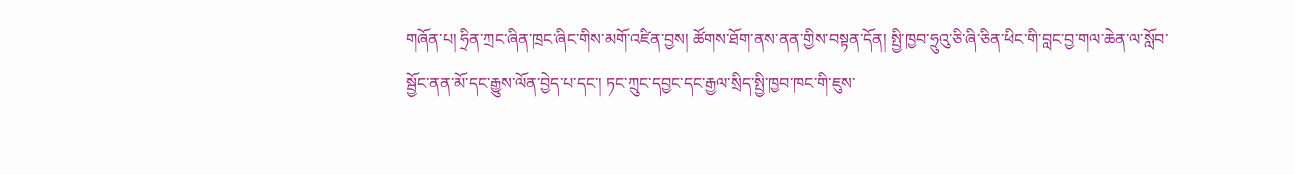གཞོན་པ། ཧྲིན་ཀྲང་ཞིན་ཁྲང་ཞིང་གིས་མགོ་འཛིན་བྱས། ཚོགས་ཐོག་ནས་ནན་གྱིས་བསྟན་དོན། སྤྱི་ཁྱབ་ཧྲུའུ་ཅི་ཞི་ཅིན་ཕིང་གི་བླང་བྱ་གལ་ཆེན་ལ་སློབ་སྦྱོང་ནན་མོ་དང་རྒྱུས་ལོན་བྱེད་པ་དང་། ཏང་ཀྲུང་དབྱང་དང་རྒྱལ་སྲིད་སྤྱི་ཁྱབ་ཁང་གི་ཇུས་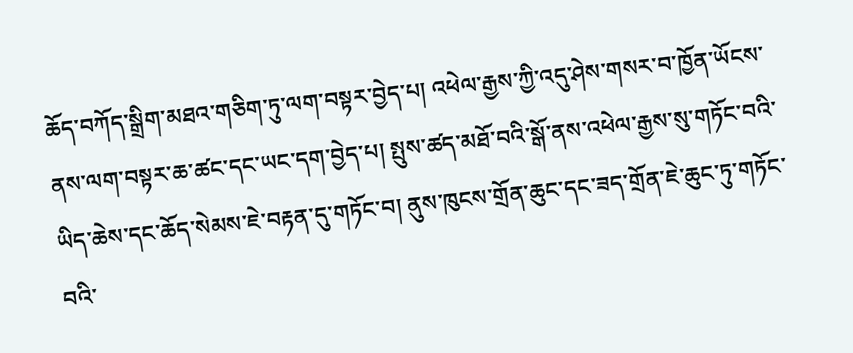ཆོད་བཀོད་སྒྲིག་མཐའ་གཅིག་ཏུ་ལག་བསྟར་བྱེད་པ། འཕེལ་རྒྱས་ཀྱི་འདུ་ཤེས་གསར་བ་ཁྱོན་ཡོངས་ནས་ལག་བསྟར་ཆ་ཚང་དང་ཡང་དག་བྱེད་པ། སྤུས་ཚད་མཐོ་བའི་སྒོ་ནས་འཕེལ་རྒྱས་སུ་གཏོང་བའི་ཡིད་ཆེས་དང་ཆོད་སེམས་ཇེ་བརྟན་དུ་གཏོང་བ། ནུས་ཁུངས་གྲོན་ཆུང་དང་ཟད་གྲོན་ཇེ་ཆུང་ཏུ་གཏོང་བའི་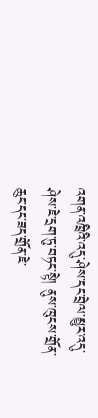འགན་འཁྲིའི་འདུ་ཤེས་དང་བྲེལ་མྱུར་འདུ་ཤེས་ཇེ་དྲག་ཏུ་བཏང་སྟེ། ནུས་ཁུངས་གྲོན་ཆུང་དང་ཟད་གྲོན་ཇེ་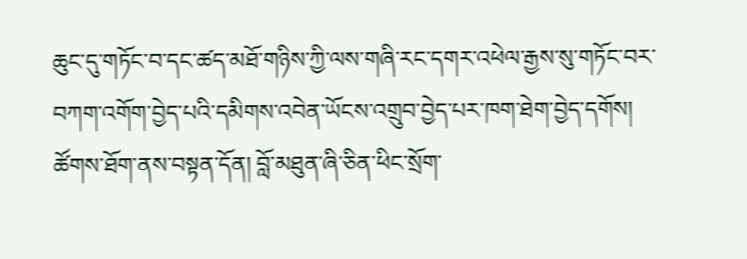ཆུང་དུ་གཏོང་བ་དང་ཚད་མཐོ་གཉིས་ཀྱི་ལས་གཞི་རང་དགར་འཕེལ་རྒྱས་སུ་གཏོང་བར་བཀག་འགོག་བྱེད་པའི་དམིགས་འབེན་ཡོངས་འགྲུབ་བྱེད་པར་ཁག་ཐེག་བྱེད་དགོས།
ཚོགས་ཐོག་ནས་བསྟན་དོན། བློ་མཐུན་ཞི་ཅིན་ཕིང་སྲོག་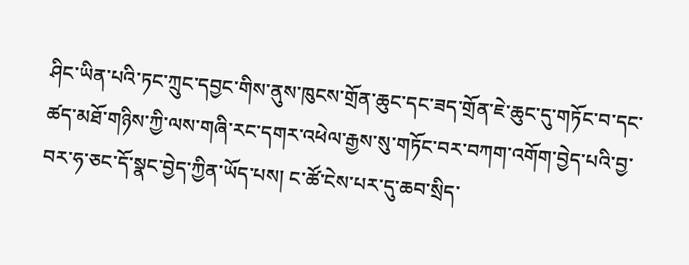ཤིང་ཡིན་པའི་ཏང་ཀྲུང་དབྱང་གིས་ནུས་ཁུངས་གྲོན་ཆུང་དང་ཟད་གྲོན་ཇེ་ཆུང་དུ་གཏོང་བ་དང་ཚད་མཐོ་གཉིས་ཀྱི་ལས་གཞི་རང་དགར་འཕེལ་རྒྱས་སུ་གཏོང་བར་བཀག་འགོག་བྱེད་པའི་བྱ་བར་ཧ་ཅང་དོ་སྣང་བྱེད་ཀྱིན་ཡོད་པས། ང་ཚོ་ངེས་པར་དུ་ཆབ་སྲིད་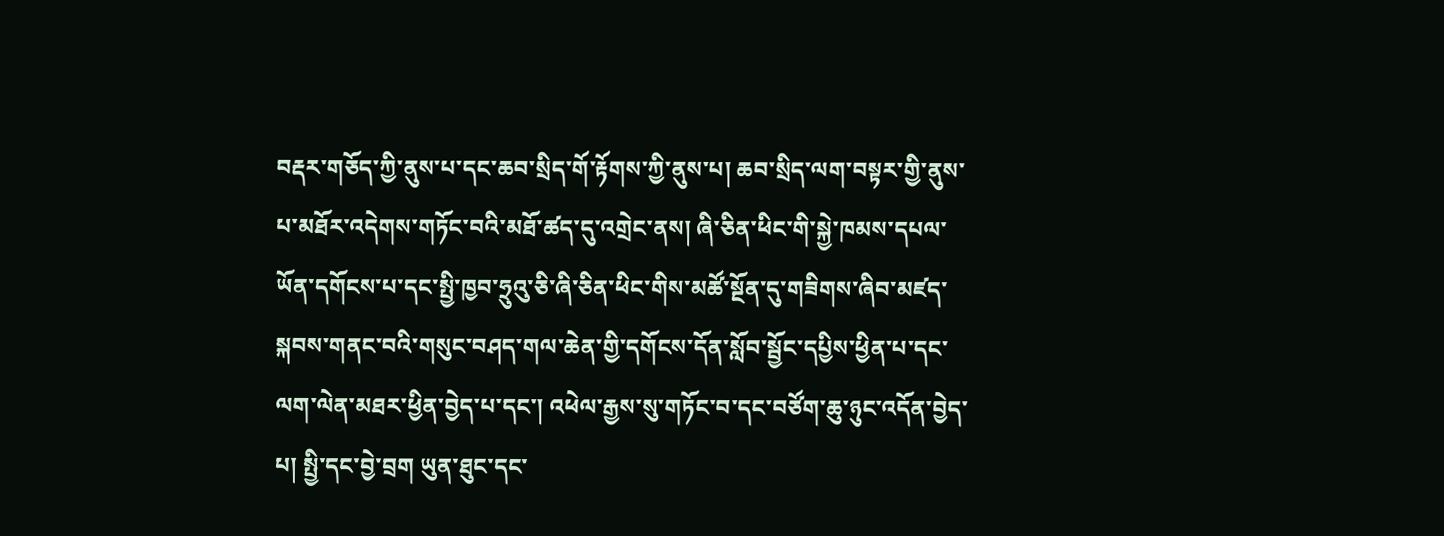བརྡར་གཅོད་ཀྱི་ནུས་པ་དང་ཆབ་སྲིད་གོ་རྟོགས་ཀྱི་ནུས་པ། ཆབ་སྲིད་ལག་བསྟར་གྱི་ནུས་པ་མཐོར་འདེགས་གཏོང་བའི་མཐོ་ཚད་དུ་འགྲེང་ནས། ཞི་ཅིན་ཕིང་གི་སྐྱེ་ཁམས་དཔལ་ཡོན་དགོངས་པ་དང་སྤྱི་ཁྱབ་ཧྲུའུ་ཅི་ཞི་ཅིན་ཕིང་གིས་མཚོ་སྔོན་དུ་གཟིགས་ཞིབ་མཛད་སྐབས་གནང་བའི་གསུང་བཤད་གལ་ཆེན་གྱི་དགོངས་དོན་སློབ་སྦྱོང་དཔྱིས་ཕྱིན་པ་དང་ལག་ལེན་མཐར་ཕྱིན་བྱེད་པ་དང་། འཕེལ་རྒྱས་སུ་གཏོང་བ་དང་བཙོག་ཆུ་ཉུང་འདོན་བྱེད་པ། སྤྱི་དང་བྱེ་བྲག ཡུན་ཐུང་དང་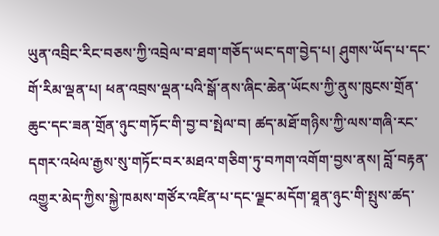ཡུན་འབྲིང་རིང་བཅས་ཀྱི་འབྲེལ་བ་ཐག་གཅོད་ཡང་དག་བྱེད་པ། ཤུགས་ཡོད་པ་དང་གོ་རིམ་ལྡན་པ། ཕན་འབྲས་ལྡན་པའི་སྒོ་ནས་ཞིང་ཆེན་ཡོངས་ཀྱི་ནུས་ཁུངས་གྲོན་ཆུང་དང་ཟན་གྲོན་ཉུང་གཏོང་གི་བྱ་བ་སྤེལ་བ། ཚད་མཐོ་གཉིས་ཀྱི་ལས་གཞི་རང་དགར་འཕེལ་རྒྱས་སུ་གཏོང་བར་མཐའ་གཅིག་ཏུ་བཀག་འགོག་བྱས་ནས། བློ་བརྟན་འགྱུར་མེད་ཀྱིས་སྐྱེ་ཁམས་གཙོར་འཛིན་པ་དང་ལྗང་མདོག་ཐཱན་ཉུང་གི་སྤུས་ཚད་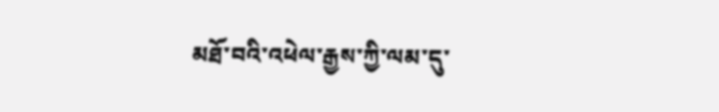མཐོ་བའི་འཕེལ་རྒྱས་ཀྱི་ལམ་དུ་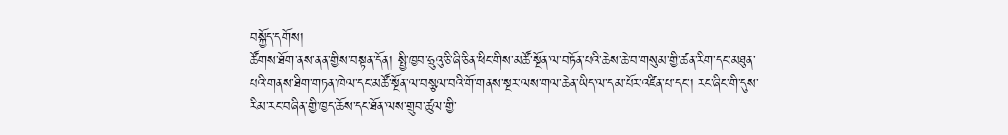བསྐྱོད་དགོས།
ཚོགས་ཐོག་ནས་ནན་གྱིས་བསྟན་དོན། སྤྱི་ཁྱབ་ཧྲུའུ་ཅི་ཞི་ཅིན་ཕིང་གིས་མཚོ་སྔོན་ལ་བཏོན་པའི་ཆེས་ཆེ་བ་གསུམ་གྱི་ཚན་རིག་དང་མཐུན་པའི་གནས་ཐིག་གཏན་ཁེལ་དང་མཚོ་སྔོན་ལ་བསྩལ་བའི་གོ་གནས་སྔར་ལས་གལ་ཆེན་ཡིད་ལ་དམ་པོར་འཛིན་པ་དང་། རང་ཞིང་གི་དུས་རིམ་རང་བཞིན་གྱི་ཁྱད་ཆོས་དང་ཐོན་ལས་གྲུབ་ཚུལ་གྱི་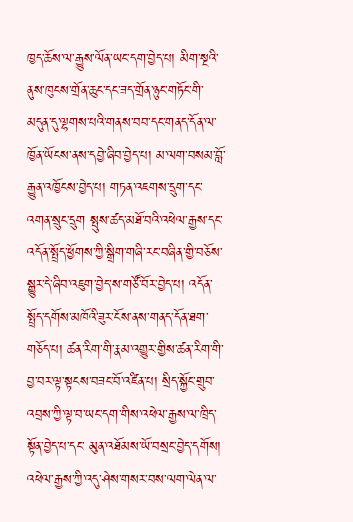ཁྱད་ཆོས་ལ་རྒྱུས་ལོན་ཡང་དག་བྱེད་པ། མིག་སྔའི་ནུས་ཁུངས་གྲོན་ཆུང་དང་ཟད་གྲོན་ཉུང་གཏོང་གི་མདུན་དུ་ལྷགས་པའི་གནས་བབ་དང་གནད་དོན་ལ་ཁྱོན་ཡོངས་ནས་དབྱེ་ཞིབ་བྱེད་པ། མ་ལག་བསམ་བློ་རྒྱུན་འཁྱོངས་བྱེད་པ། གཏན་འཇགས་དྲུག་དང་འགན་སྲུང་དྲུག སྤུས་ཚད་མཐོ་བའི་འཕེལ་རྒྱས་དང་འདོན་སྤྲོད་ཕྱོགས་ཀྱི་སྒྲིག་གཞི་རང་བཞིན་གྱི་བཅོས་སྒྱུར་དེ་ཞིབ་འཇུག་བྱེད་ས་གཙོ་བོར་བྱེད་པ། འདོན་སྤྲོད་དགོས་མཁོའི་ཟུར་ངོས་ནས་གནད་དོན་ཐག་གཅོད་པ། ཚན་རིག་གི་རྣམ་འགྱུར་གྱིས་ཚན་རིག་གི་བྱ་བར་ལྟ་སྟངས་བཟང་བོ་འཛིན་པ། སྲིད་སྐྱོང་གྲུབ་འབྲས་ཀྱི་ལྟ་བ་ཡང་དག་གིས་འཕེལ་རྒྱས་ལ་ཁྲིད་སྟོན་བྱེད་པ་དང་ མུན་འཐོམས་ཡོ་བསྲང་བྱེད་དགོས། འཕེལ་རྒྱས་ཀྱི་འདུ་ཤེས་གསར་བས་ལག་ལེན་ལ་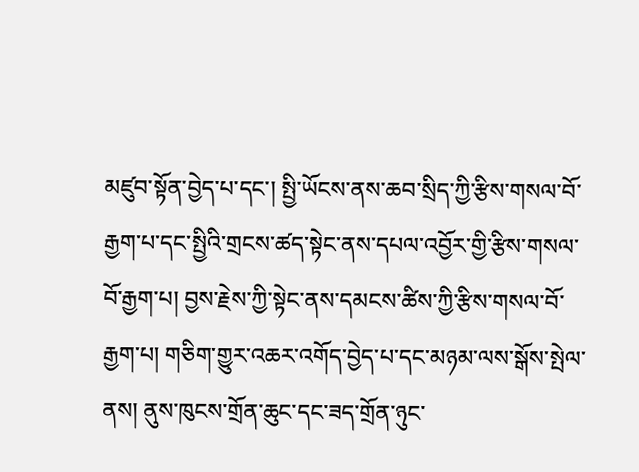མཛུབ་སྟོན་བྱེད་པ་དང་། སྤྱི་ཡོངས་ནས་ཆབ་སྲིད་ཀྱི་རྩིས་གསལ་བོ་རྒྱག་པ་དང་སྤྱིའི་གྲངས་ཚད་སྟེང་ནས་དཔལ་འབྱོར་གྱི་རྩིས་གསལ་བོ་རྒྱག་པ། བྱས་རྗེས་ཀྱི་སྟེང་ནས་དམངས་ཚིས་ཀྱི་རྩིས་གསལ་བོ་རྒྱག་པ། གཅིག་གྱུར་འཆར་འགོད་བྱེད་པ་དང་མཉམ་ལས་སྒོས་སྤེལ་ནས། ནུས་ཁུངས་གྲོན་ཆུང་དང་ཟད་གྲོན་ཉུང་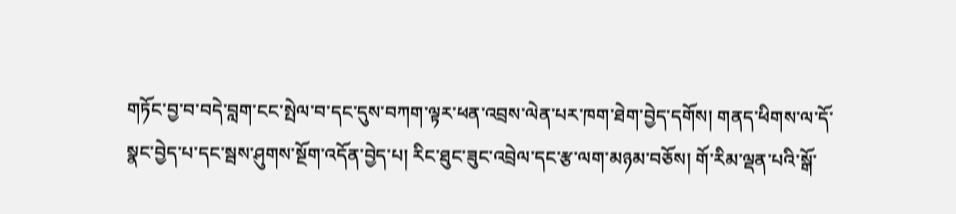གཏོང་བྱ་བ་བདེ་བླག་ངང་སྤེལ་བ་དང་དུས་བཀག་ལྟར་ཕན་འབྲས་ལེན་པར་ཁག་ཐེག་བྱེད་དགོས། གནད་ཕིགས་ལ་དོ་སྣང་བྱེད་པ་དང་སྦས་ཤུགས་སྔོག་འདོན་བྱེད་པ། རིང་ཐུང་ཟུང་འབྲེལ་དང་རྩ་ལག་མཉམ་བཅོས། གོ་རིམ་ལྡན་པའི་སྒོ་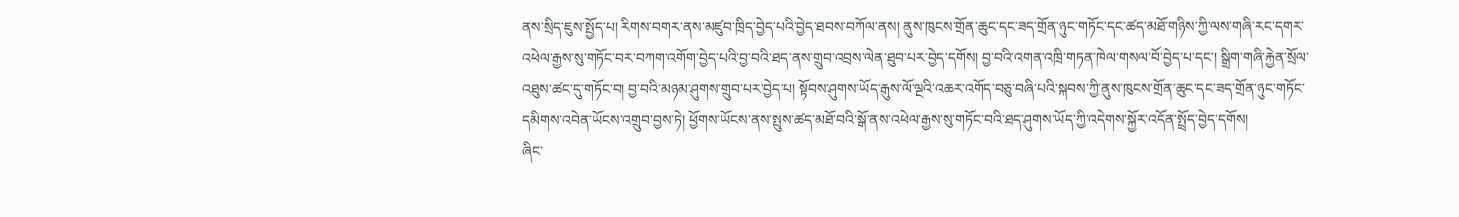ནས་སྲིད་ཇུས་སྤྱོད་པ། རིགས་བགར་ནས་མཛུབ་ཁྲིད་བྱེད་པའི་བྱེད་ཐབས་བཀོལ་ནས། ནུས་ཁུངས་གྲོན་ཆུང་དང་ཟད་གྲོན་ཉུང་གཏོང་དང་ཚད་མཐོ་གཉིས་ཀྱི་ལས་གཞི་རང་དགར་འཕེལ་རྒྱས་སུ་གཏོང་བར་བཀག་འགོག་བྱེད་པའི་བྱ་བའི་ཐད་ནས་གྲུབ་འབྲས་ལེན་ཐུབ་པར་བྱེད་དགོས། བྱ་བའི་འགན་འཁྲི་གཏན་ཁེལ་གསལ་བོ་བྱེད་པ་དང་། སྒྲིག་གཞི་རྐྱེན་སྲོལ་འཐུས་ཚང་དུ་གཏོང་བ། བྱ་བའི་མཉམ་ཤུགས་གྲུབ་པར་བྱེད་པ། སྟོབས་ཤུགས་ཡོད་རྒུས་ལོ་ལྔའི་འཆར་འགོད་བཅུ་བཞི་པའི་སྐབས་ཀྱི་ནུས་ཁུངས་གྲོན་ཆུང་དང་ཟད་གྲོན་ཉུང་གཏོང་དམིགས་འབེན་ཡོངས་འགྲུབ་བྱས་ཏེ། ཕྱོགས་ཡོངས་ནས་སྤུས་ཚད་མཐོ་བའི་སྒོ་ནས་འཕེལ་རྒྱས་སུ་གཏོང་བའི་ཐད་ཤུགས་ཡོད་ཀྱི་འདེགས་སྐྱོར་འདོན་སྤྲོད་བྱེད་དགོས།
ཞིང་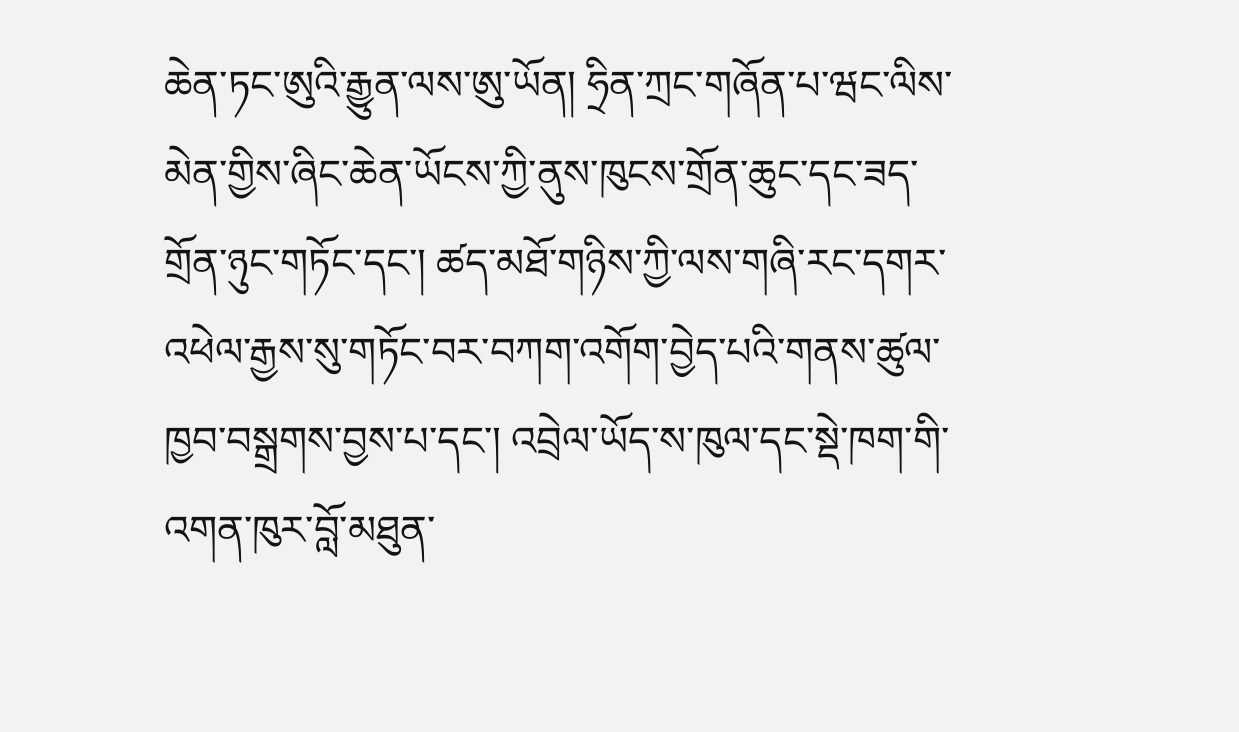ཆེན་ཏང་ཨུའི་རྒྱུན་ལས་ཨུ་ཡོན། ཧྲིན་ཀྲང་གཞོན་པ་ཝང་ལིས་མེན་གྱིས་ཞིང་ཆེན་ཡོངས་ཀྱི་ནུས་ཁུངས་གྲོན་ཆུང་དང་ཟད་གྲོན་ཉུང་གཏོང་དང་། ཚད་མཐོ་གཉིས་ཀྱི་ལས་གཞི་རང་དགར་འཕེལ་རྒྱས་སུ་གཏོང་བར་བཀག་འགོག་བྱེད་པའི་གནས་ཚུལ་ཁྱབ་བསྒྲགས་བྱས་པ་དང་། འབྲེལ་ཡོད་ས་ཁུལ་དང་སྡེ་ཁག་གི་འགན་ཁུར་བློ་མཐུན་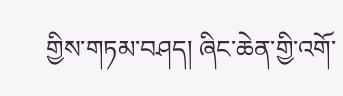གྱིས་གཏམ་བཤད། ཞིང་ཆེན་གྱི་འགོ་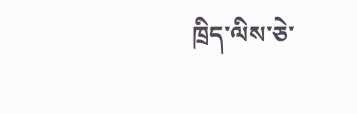ཁྲིད་ལིས་ཅེ་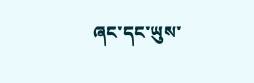ཞང་དང་ཡུས་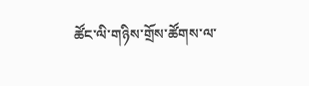ཚོང་ལི་གཉིས་གྲོས་ཚོགས་ལ་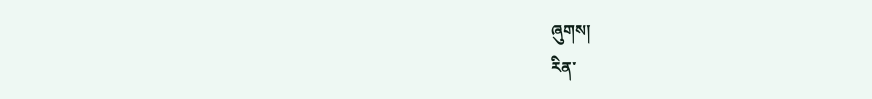ཞུགས།
རིན་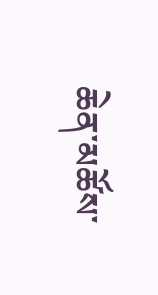ཆེན་མཚོས་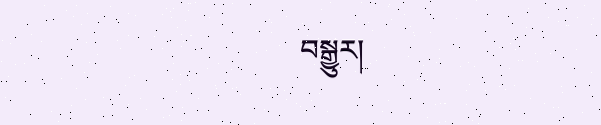བསྒྱུར།